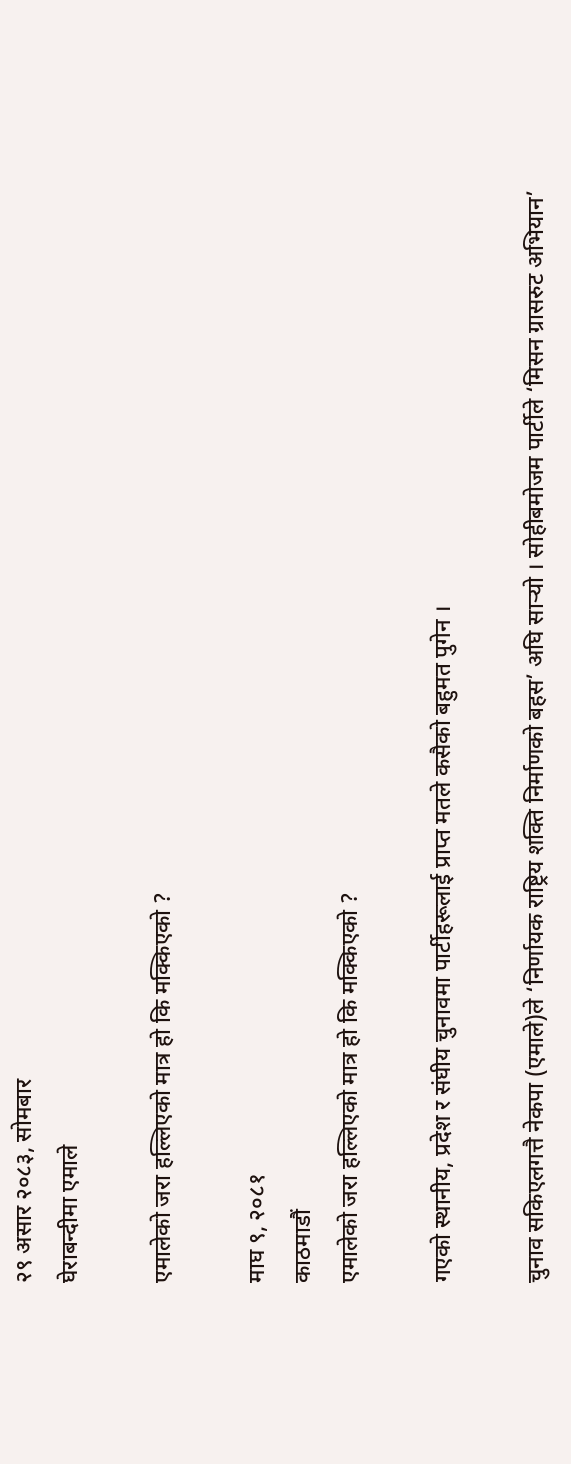२९ असार २०८३, सोमबार
घेराबन्दीमा एमाले

एमालेको जरा हल्लिएको मात्र हो कि मक्किएको ?

माघ ९, २०८१
काठमाडौं
एमालेको जरा हल्लिएको मात्र हो कि मक्किएको ?

गएको स्थानीय, प्रदेश र संघीय चुनावमा पार्टीहरूलाई प्राप्त मतले कसैको बहुमत पुगेन ।

चुनाव सकिएलगत्तै नेकपा (एमाले)ले ‘निर्णायक राष्ट्रिय शक्ति निर्माणको बहस’ अघि सार्‍यो । सोहीबमोजम पार्टीले ‘मिसन ग्रासरुट अभियान’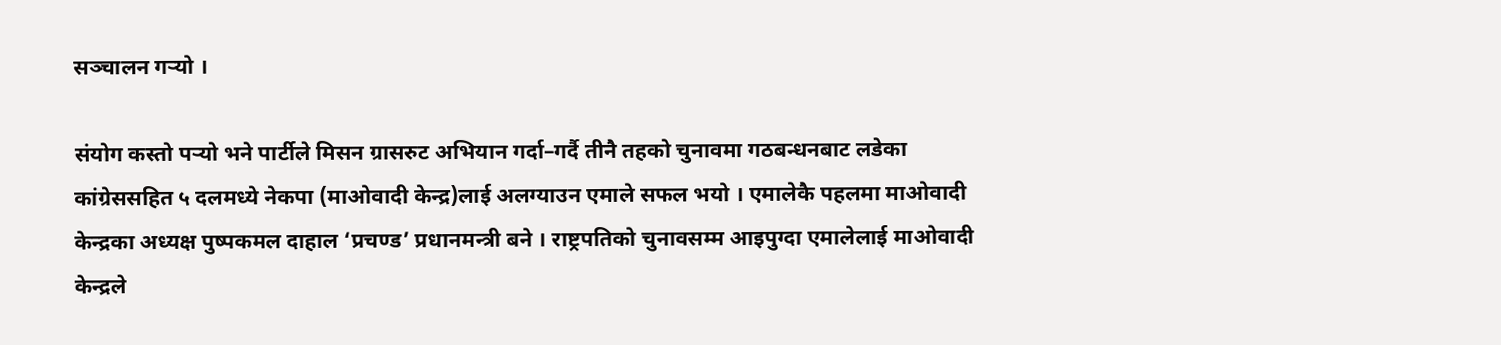सञ्चालन गर्‍यो ।

संयोग कस्तो पर्‍यो भने पार्टीले मिसन ग्रासरुट अभियान गर्दा–गर्दै तीनै तहको चुनावमा गठबन्धनबाट लडेका कांग्रेससहित ५ दलमध्ये नेकपा (माओवादी केन्द्र)लाई अलग्याउन एमाले सफल भयो । एमालेकै पहलमा माओवादी केन्द्रका अध्यक्ष पुष्पकमल दाहाल ‘प्रचण्ड’ प्रधानमन्त्री बने । राष्ट्रपतिको चुनावसम्म आइपुग्दा एमालेलाई माओवादी केन्द्रले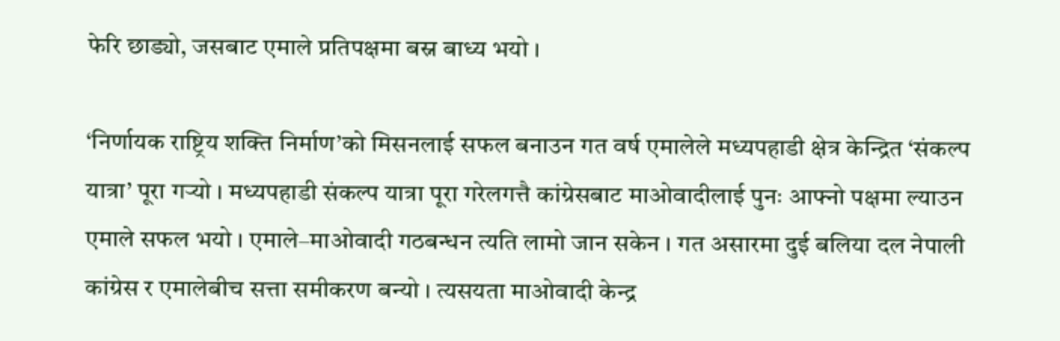फेरि छाड्यो, जसबाट एमाले प्रतिपक्षमा बस्न बाध्य भयो ।

‘निर्णायक राष्ट्रिय शक्ति निर्माण’को मिसनलाई सफल बनाउन गत वर्ष एमालेले मध्यपहाडी क्षेत्र केन्द्रित ‘संकल्प यात्रा’ पूरा गर्‍यो । मध्यपहाडी संकल्प यात्रा पूरा गरेलगत्तै कांग्रेसबाट माओवादीलाई पुनः आफ्नो पक्षमा ल्याउन एमाले सफल भयो । एमाले–माओवादी गठबन्धन त्यति लामो जान सकेन । गत असारमा दुई बलिया दल नेपाली कांग्रेस र एमालेबीच सत्ता समीकरण बन्यो । त्यसयता माओवादी केन्द्र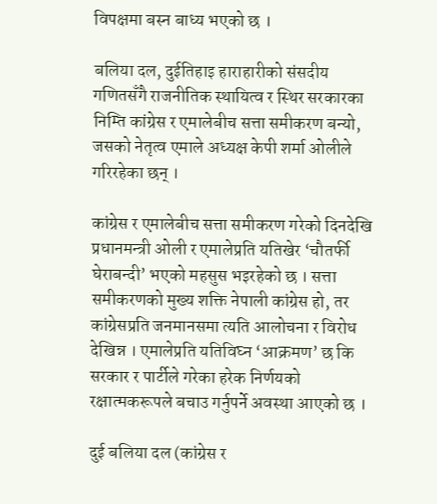विपक्षमा बस्न बाध्य भएको छ ।

बलिया दल, दुईतिहाइ हाराहारीको संसदीय गणितसँगै राजनीतिक स्थायित्व र स्थिर सरकारका निम्ति कांग्रेस र एमालेबीच सत्ता समीकरण बन्यो, जसको नेतृत्व एमाले अध्यक्ष केपी शर्मा ओलीले गरिरहेका छन् ।

कांग्रेस र एमालेबीच सत्ता समीकरण गरेको दिनदेखि प्रधानमन्त्री ओली र एमालेप्रति यतिखेर ‘चौतर्फी घेराबन्दी’ भएको महसुस भइरहेको छ । सत्ता समीकरणको मुख्य शक्ति नेपाली कांग्रेस हो, तर कांग्रेसप्रति जनमानसमा त्यति आलोचना र विरोध देखिन्न । एमालेप्रति यतिविघ्न ‘आक्रमण’ छ कि सरकार र पार्टीले गरेका हरेक निर्णयको रक्षात्मकरूपले बचाउ गर्नुपर्ने अवस्था आएको छ ।

दुई बलिया दल (कांग्रेस र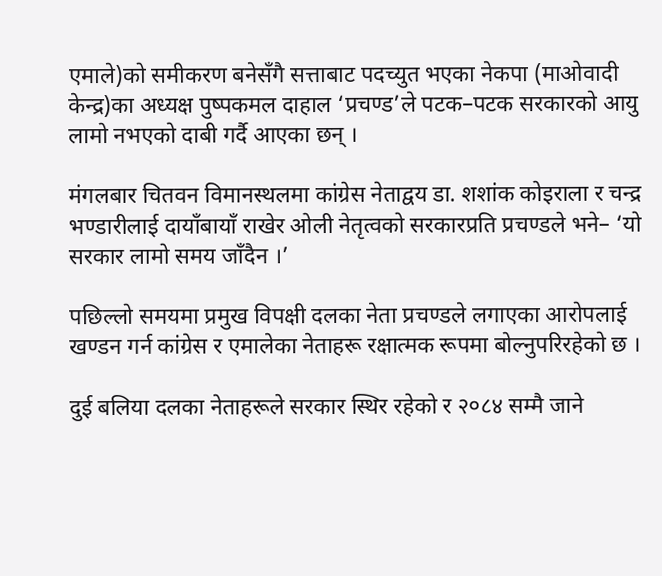एमाले)को समीकरण बनेसँगै सत्ताबाट पदच्युत भएका नेकपा (माओवादी केन्द्र)का अध्यक्ष पुष्पकमल दाहाल ‘प्रचण्ड’ले पटक–पटक सरकारको आयु लामो नभएको दाबी गर्दै आएका छन् ।

मंगलबार चितवन विमानस्थलमा कांग्रेस नेताद्वय डा. शशांक कोइराला र चन्द्र भण्डारीलाई दायाँबायाँ राखेर ओली नेतृत्वको सरकारप्रति प्रचण्डले भने– ‘यो सरकार लामो समय जाँदैन ।’

पछिल्लो समयमा प्रमुख विपक्षी दलका नेता प्रचण्डले लगाएका आरोपलाई खण्डन गर्न कांग्रेस र एमालेका नेताहरू रक्षात्मक रूपमा बोल्नुपरिरहेको छ ।

दुई बलिया दलका नेताहरूले सरकार स्थिर रहेको र २०८४ सम्मै जाने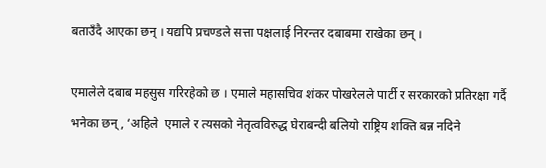बताउँदै आएका छन् । यद्यपि प्रचण्डले सत्ता पक्षलाई निरन्तर दबाबमा राखेका छन् ।

एमालेले दबाब महसुस गरिरहेको छ । एमाले महासचिव शंकर पोखरेलले पार्टी र सरकारको प्रतिरक्षा गर्दै भनेका छन्, ‘अहिले  एमाले र त्यसको नेतृत्वविरुद्ध घेराबन्दी बलियो राष्ट्रिय शक्ति बन्न नदिने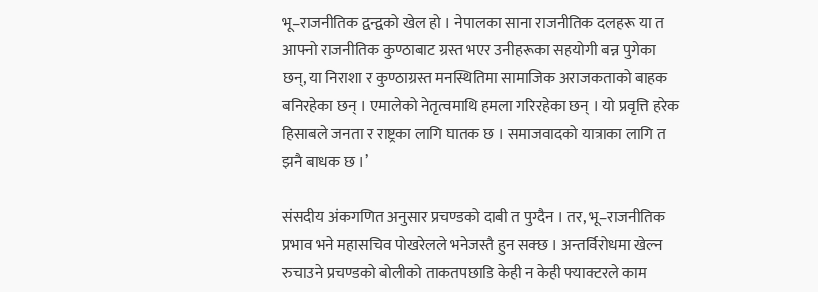भू–राजनीतिक द्वन्द्वको खेल हो । नेपालका साना राजनीतिक दलहरू या त आफ्नो राजनीतिक कुण्ठाबाट ग्रस्त भएर उनीहरूका सहयोगी बन्न पुगेका छन्, या निराशा र कुण्ठाग्रस्त मनस्थितिमा सामाजिक अराजकताको बाहक बनिरहेका छन् । एमालेको नेतृत्वमाथि हमला गरिरहेका छन् । यो प्रवृत्ति हरेक हिसाबले जनता र राष्ट्रका लागि घातक छ । समाजवादको यात्राका लागि त झनै बाधक छ ।’

संसदीय अंकगणित अनुसार प्रचण्डको दाबी त पुग्दैन । तर, भू–राजनीतिक प्रभाव भने महासचिव पोखरेलले भनेजस्तै हुन सक्छ । अन्तर्विरोधमा खेल्न रुचाउने प्रचण्डको बोलीको ताकतपछाडि केही न केही फ्याक्टरले काम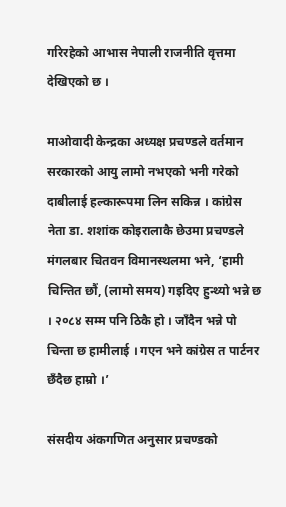गरिरहेको आभास नेपाली राजनीति वृत्तमा देखिएको छ ।

माओवादी केन्द्रका अध्यक्ष प्रचण्डले वर्तमान सरकारको आयु लामो नभएको भनी गरेको दाबीलाई हल्कारूपमा लिन सकिन्न । कांग्रेस नेता डा. शशांक कोइरालाकै छेउमा प्रचण्डले मंगलबार चितवन विमानस्थलमा भने, ‘हामी चिन्तित छौं, (लामो समय) गइदिए हुन्थ्यो भन्ने छ । २०८४ सम्म पनि ठिकै हो । जाँदैन भन्ने पो चिन्ता छ हामीलाई । गएन भने कांग्रेस त पार्टनर छँदैछ हाम्रो ।’

संसदीय अंकगणित अनुसार प्रचण्डको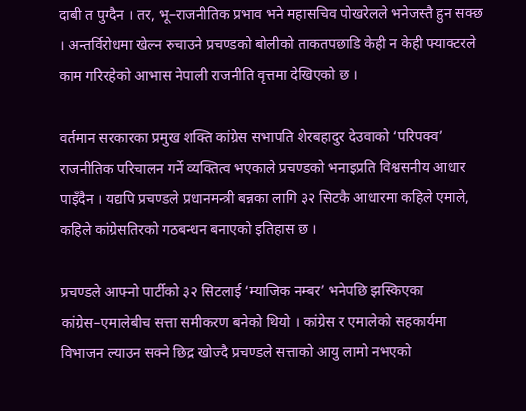दाबी त पुग्दैन । तर, भू–राजनीतिक प्रभाव भने महासचिव पोखरेलले भनेजस्तै हुन सक्छ । अन्तर्विरोधमा खेल्न रुचाउने प्रचण्डको बोलीको ताकतपछाडि केही न केही फ्याक्टरले काम गरिरहेको आभास नेपाली राजनीति वृत्तमा देखिएको छ ।

वर्तमान सरकारका प्रमुख शक्ति कांग्रेस सभापति शेरबहादुर देउवाको ‘परिपक्व’ राजनीतिक परिचालन गर्ने व्यक्तित्व भएकाले प्रचण्डको भनाइप्रति विश्वसनीय आधार पाइँदैन । यद्यपि प्रचण्डले प्रधानमन्त्री बन्नका लागि ३२ सिटकै आधारमा कहिले एमाले, कहिले कांग्रेसतिरको गठबन्धन बनाएको इतिहास छ ।

प्रचण्डले आफ्नो पार्टीको ३२ सिटलाई ‘म्याजिक नम्बर’ भनेपछि झस्किएका कांग्रेस–एमालेबीच सत्ता समीकरण बनेको थियो । कांग्रेस र एमालेको सहकार्यमा विभाजन ल्याउन सक्ने छिद्र खोज्दै प्रचण्डले सत्ताको आयु लामो नभएको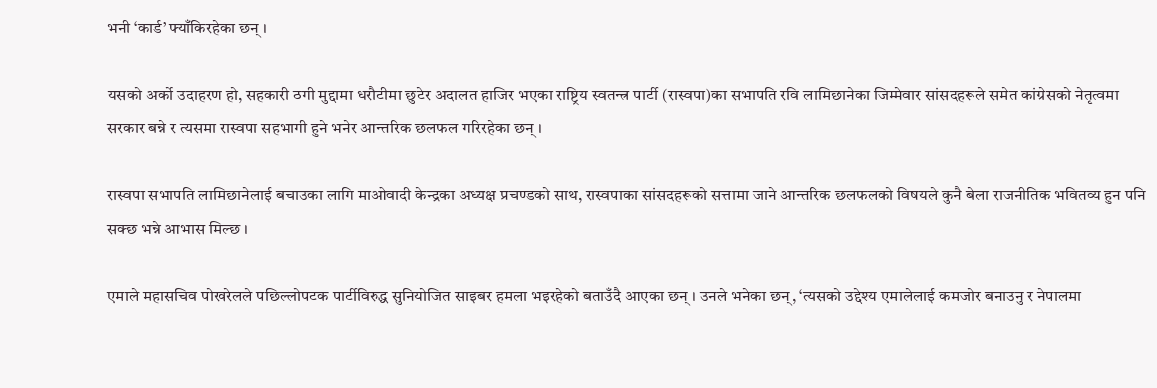भनी ‘कार्ड’ फ्याँकिरहेका छन् ।

यसको अर्को उदाहरण हो, सहकारी ठगी मुद्दामा धरौटीमा छुटेर अदालत हाजिर भएका राष्ट्रिय स्वतन्त्र पार्टी (रास्वपा)का सभापति रवि लामिछानेका जिम्मेवार सांसदहरूले समेत कांग्रेसको नेतृत्वमा सरकार बन्ने र त्यसमा रास्वपा सहभागी हुने भनेर आन्तरिक छलफल गरिरहेका छन् ।

रास्वपा सभापति लामिछानेलाई बचाउका लागि माओवादी केन्द्रका अध्यक्ष प्रचण्डको साथ, रास्वपाका सांसदहरूको सत्तामा जाने आन्तरिक छलफलको विषयले कुनै बेला राजनीतिक भवितव्य हुन पनि सक्छ भन्ने आभास मिल्छ ।

एमाले महासचिव पोखरेलले पछिल्लोपटक पार्टीविरुद्ध सुनियोजित साइबर हमला भइरहेको बताउँदै आएका छन् । उनले भनेका छन्, ‘त्यसको उद्देश्य एमालेलाई कमजोर बनाउनु र नेपालमा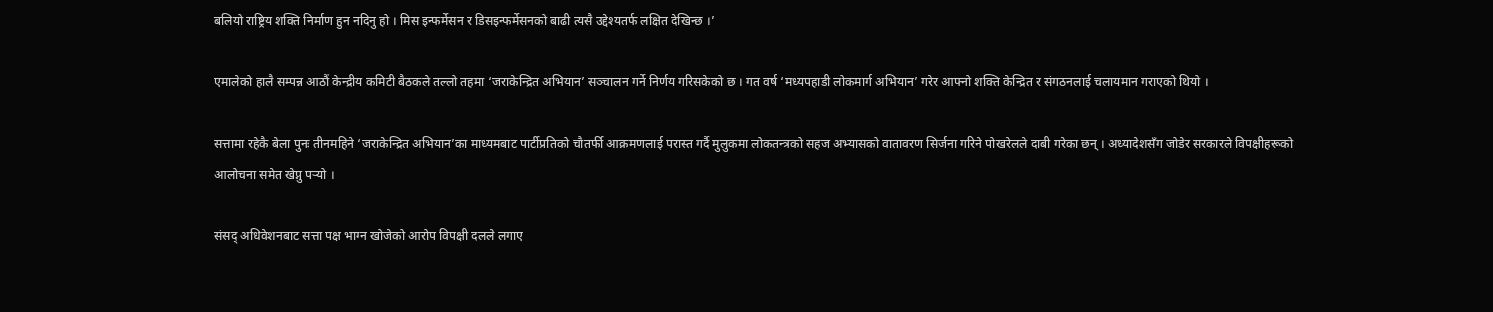बलियो राष्ट्रिय शक्ति निर्माण हुन नदिनु हो । मिस इन्फर्मेसन र डिसइन्फर्मेसनको बाढी त्यसै उद्देश्यतर्फ लक्षित देखिन्छ ।’

एमालेको हालै सम्पन्न आठौं केन्द्रीय कमिटी बैठकले तल्लो तहमा ‘जराकेन्द्रित अभियान’ सञ्चालन गर्ने निर्णय गरिसकेको छ । गत वर्ष ‘मध्यपहाडी लोकमार्ग अभियान’ गरेर आफ्नो शक्ति केन्द्रित र संगठनलाई चलायमान गराएको थियो ।

सत्तामा रहेकै बेला पुनः तीनमहिने ‘जराकेन्द्रित अभियान’का माध्यमबाट पार्टीप्रतिको चौतर्फी आक्रमणलाई परास्त गर्दै मुलुकमा लोकतन्त्रको सहज अभ्यासको वातावरण सिर्जना गरिने पोखरेलले दाबी गरेका छन् । अध्यादेशसँग जोडेर सरकारले विपक्षीहरूको आलोचना समेत खेप्नु पर्‍यो ।

संसद् अधिवेशनबाट सत्ता पक्ष भाग्न खोजेको आरोप विपक्षी दलले लगाए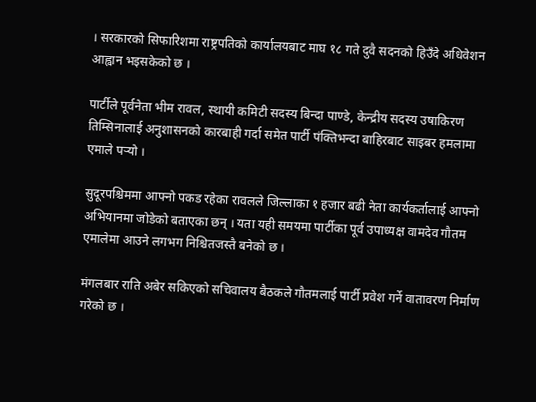। सरकारको सिफारिशमा राष्ट्रपतिको कार्यालयबाट माघ १८ गते दुवै सदनको हिउँदे अधिवेशन आह्वान भइसकेको छ ।

पार्टीले पूर्वनेता भीम रावल, स्थायी कमिटी सदस्य बिन्दा पाण्डे, केन्द्रीय सदस्य उषाकिरण तिम्सिनालाई अनुशासनको कारबाही गर्दा समेत पार्टी पंक्तिभन्दा बाहिरबाट साइबर हमलामा एमाले पर्‍यो ।

सुदूरपश्चिममा आफ्नो पकड रहेका रावलले जिल्लाका १ हजार बढी नेता कार्यकर्तालाई आफ्नो अभियानमा जोडेको बताएका छन् । यता यही समयमा पार्टीका पूर्व उपाध्यक्ष वामदेव गौतम एमालेमा आउने लगभग निश्चितजस्तै बनेको छ ।

मंगलबार राति अबेर सकिएको सचिवालय बैठकले गौतमलाई पार्टी प्रवेश गर्ने वातावरण निर्माण गरेको छ ।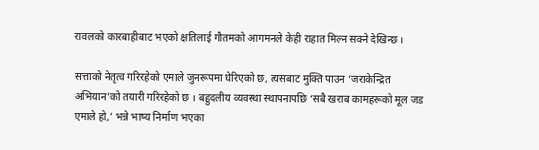रावलको कारबाहीबाट भएको क्षतिलाई गौतमको आगमनले केही राहात मिल्न सक्ने देखिन्छ ।

सत्ताको नेतृत्व गरिरहेको एमाले जुनरूपमा घेरिएको छ, त्यसबाट मुक्ति पाउन ‘जराकेन्द्रित अभियान’को तयारी गरिरहेको छ । बहुदलीय व्यवस्था स्थापनापछि ‘सबै खराब कामहरूको मूल जड एमाले हो,’ भन्ने भाष्य निर्माण भएका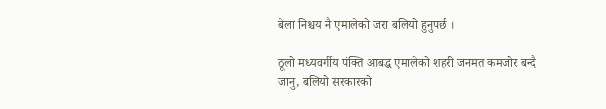बेला निश्चय नै एमालेको जरा बलियो हुनुपर्छ ।

ठूलो मध्यवर्गीय पंक्ति आबद्ध एमालेको शहरी जनमत कमजोर बन्दै जानु, बलियो सरकारको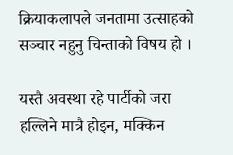क्रियाकलापले जनतामा उत्साहको सञ्चार नहुनु चिन्ताको विषय हो ।

यस्तै अवस्था रहे पार्टीको जरा हल्लिने मात्रै होइन, मक्किन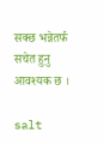सक्छ भन्नेतर्फ सचेत हुनु आवश्यक छ ।

salt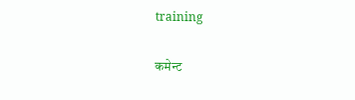training

कमेन्ट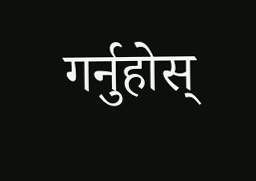गर्नुहोस्